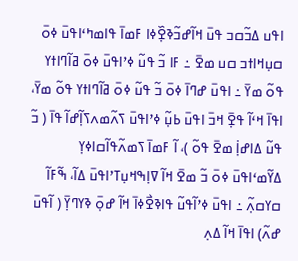ߊߟߎ ߡߏ߬ߛߏ ߟߎ߫ ߞߊ߬ߝߏ߬ߢߐ߲߰ߦߊ ߓߘߊ߫ ߟߊߘߤߵߊߟߎ߫ ߦߋ߫ ߛߎ߲ߞߊߙߏ ߛߎ ߘߐ߫ ߸ ߓߊ ߏ߬ ߟߎ߬ ߦߴߊߟߎ߫ ߦߋ߫ ߥߊ߬ߣߊߙߌ ߟߋ߬ ߘߌ߫ ߸ ߊߟߎ߫ ߝߣߊ߫ ߦߋ߫ ߏ߬ ߟߎ߬ ߦߋ߫ ߥߊ߬ߣߊߙߌ ߟߋ߬ ߘߌ߫، ߊߟߊ߫ ߞߵߊ߬ ߟߐ߲߫ ߞߏ߫ ߊߟߎ߫ ߕߎ߲߬ ߦߴߊߟߎ߫ ߖߍ߬ߘߍߖߊ߲߬ߝߊ߬ ߟߊ߫ ( ߏ߬ ߟߎ߬ ߡߊߝߊ߲߭ ߘߐ߫ ߟߋ߬ )، ߊ߬ ߓߘߊ߫ ߖߘߍ߬ߟߊ߬ߛߊߦߌ߲ ߡߌ߬ߘߵߊߟߎ߫ ߦߋ߫ ߏ߬ ߘߐ߫ ߞߊ߬ ߜߊ߲ߒߞߎ߲ߠߴߊߟߎ߫ ߡߊ߬، ߒ߬ߓߊ߬ ߛߌߛߍ߲߬ ߸ ߊߟߎ߫ ߦߴߊ߬ߟߎ߬ ߟߊߢߐ߯ߦߊ߫ ߞߊ߬ ߝߋ߲߫ ߢߌߣߌ߲߫ ( ߊ߬ߟߎ߫ ߝߍ߬) ߊߟߊ߫ ߞߊ߬ ߡߍ߲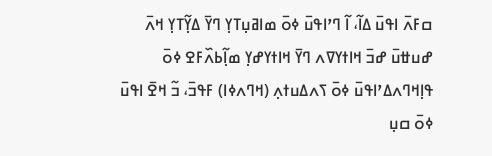ߛߓߍ߫ ߊߟߎ߫ ߡߊ߬، ߊ߬ ߣߴߊߟߎ߫ ߦߋ߫ ߘߊߥߎ߲ߠߌ߲ ߣߌ߫ ߡߌ߲߬ߠߌ߲ ߞߍ߫ ߝߎߚߎ߫ ߝߏ߫ ߞߊߙߌߜߍ ߣߌ߫ ߞߊߙߌߝߌ߲ ߘߊ߲߬ߕߍ߰ߓߐ ߦߋ߫ ߟߊ߲ߞߣߍߡߴߊߟߎ߫ ߦߋ߫ ߖߍߡߎߙߍ߲ (ߞߣߍߦߊ) ߓߟߏ߫، ߏ߬ ߞߐ߫ ߊߟߎ߫ ߦߋ߫ ߛߎ߲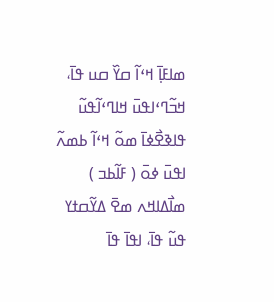ߘߊߓߊ߲߫ ߞߵߊ߬ ߛߌ߰ ߛߎ ߟߊ߫، ߞߏ߬ߣߵߊߟߎ߫ ߞߊߣߵߊ߬ߟߎ߬ ߟߊߢߐ߯ߦߊ߫ ߘߋ߬ ߞߵߊ߬ ߕߘߍ߬ ߊߟߎ߫ ߦߋ߫ ( ߓߊ߬ߕߏ ) ߘߊ߯ߡߊߞߍ ߘߐ߫ ߡߌ߬ߛߙߌ ߟߎ߬ ߟߊ߫، ߊߟߊ߫ ߟߊ߫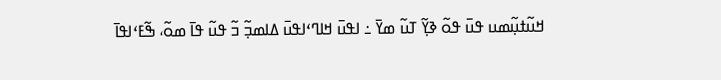ߞߎ߬ߙߎ߲߬ߘߎ ߟߎ߫ ߟߋ߬ ߢߌ߲߬ ߠߎ߬ ߘߌ߫ ߸ ߊߟߎ߫ ߞߊߣߵߊߟߎ߫ ߡߊߘߏ߲߬ ߏ߬ ߟߎ߬ ߟߊ߫ ߘߋ߬، ߒ߬ߓߵߊߟߊ߫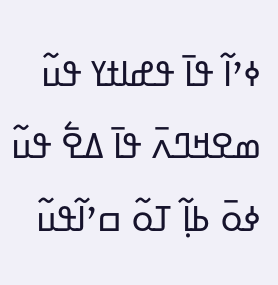ߦߴߊ߬ ߟߊ߫ ߟߝߊߙߌ ߟߎ߬ ߘߐߞߣߍ߫ ߟߊ߫ ߡߐ߱ ߟߎ߬ ߦߋ߫ ߕߊ߲߬ ߠߋ߬ ߛߴߊ߬ߟߎ߬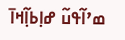ߘߴߊ߬ߟߎ߬ ߝߊ߲ߕߊ߲߬ߞߊ߫